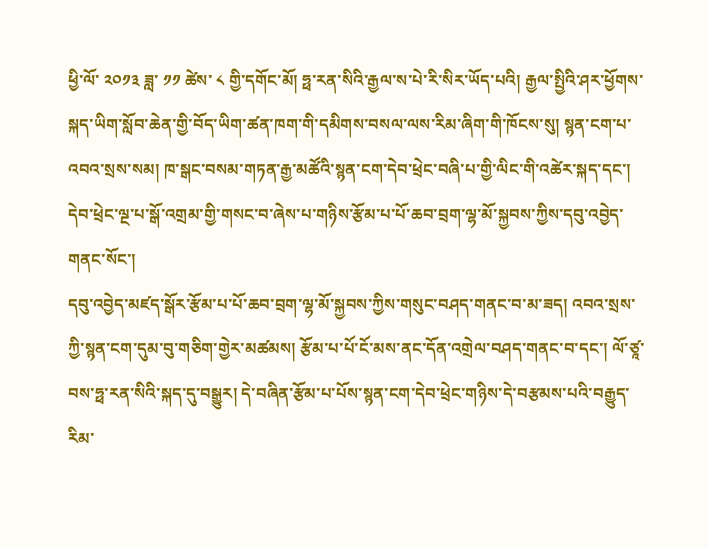ཕྱི་ལོ་ ༢༠༡༣ ཟླ་ ༡༡ ཚེས་ ༨ གྱི་དགོང་མོ། ཧྥ་རན་སིའི་རྒྱལ་ས་པེ་རི་སིར་ཡོད་པའི། རྒྱལ་སྤྱིའི་ཤར་ཕྱོགས་སྐད་ཡིག་སློབ་ཆེན་གྱི་བོད་ཡིག་ཚན་ཁག་གི་དམིགས་བསལ་ལས་རིམ་ཞིག་གི་ཁོངས་སུ། སྙན་ངག་པ་འབའ་སྲས་སམ། ཁ་སྒང་བསམ་གཏན་རྒྱ་མཚོའི་སྙན་ངག་དེབ་ཕྲེང་བཞི་པ་གྱི་ལིང་གི་འཚེར་སྐད་དང་། དེབ་ཕྲེང་ལྔ་པ་སྒོ་འགྲམ་གྱི་གསང་བ་ཞེས་པ་གཉིས་རྩོམ་པ་པོ་ཆབ་བྲག་ལྷ་མོ་སྐྱབས་ཀྱིས་དབུ་འབྱེད་གནང་སོང་།
དབུ་འབྱེད་མཛད་སྒོར་རྩོམ་པ་པོ་ཆབ་བྲག་ལྷ་མོ་སྐྱབས་ཀྱིས་གསུང་བཤད་གནང་བ་མ་ཟད། འབའ་སྲས་ཀྱི་སྙན་ངག་དུམ་བུ་གཅིག་གྱེར་མཚམས། རྩོམ་པ་པོ་ངོ་མས་ནང་དོན་འགྲེལ་བཤད་གནང་བ་དང་། ལོ་ཙཱ་བས་ཧྥ་རན་སིའི་སྐད་དུ་བསྒྱུར། དེ་བཞིན་རྩོམ་པ་པོས་སྙན་ངག་དེབ་ཕྲེང་གཉིས་དེ་བརྩམས་པའི་བརྒྱུད་རིམ་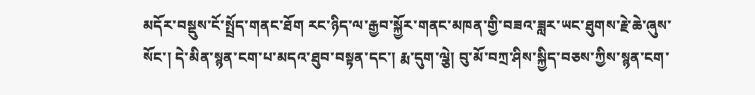མདོར་བསྡུས་ངོ་སྤྲོད་གནང་ཐོག རང་ཉིད་ལ་རྒྱབ་སྐྱོར་གནང་མཁན་གྱི་བཟའ་ཟླར་ཡང་ཐུགས་རྗེ་ཆེ་ཞུས་སོང་། དེ་མིན་སྙན་ངག་པ་མདའ་ཐུབ་བསྟན་དང་། རྨ་དུག་ལྕེ། བུ་མོ་བཀྲ་ཤིས་སྐྱིད་བཅས་ཀྱིས་སྙན་ངག་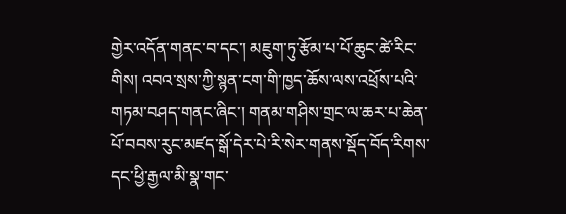གྱེར་འདོན་གནང་བ་དང་། མཇུག་ཏུ་རྩོམ་པ་པོ་ཆུང་ཚེ་རིང་གིས། འབའ་སྲས་ཀྱི་སྙན་ངག་གི་ཁྱད་ཆོས་ལས་འཕྲོས་པའི་གཏམ་བཤད་གནང་ཞིང་། གནམ་གཤིས་གྲང་ལ་ཆར་པ་ཆེན་པོ་བབས་རུང་མཛད་སྒོ་དེར་པེ་རི་སེར་གནས་སྡོད་བོད་རིགས་དང་ཕྱི་རྒྱལ་མི་སྣ་གང་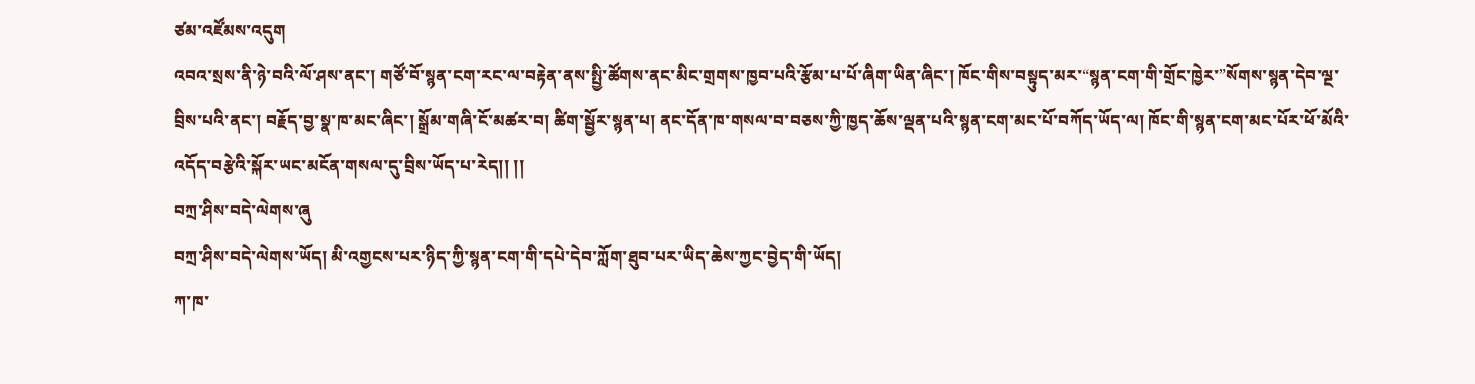ཙམ་འཛོམས་འདུག
འབའ་སྲས་ནི་ཉེ་བའི་ལོ་ཤས་ནང་། གཙོ་བོ་སྙན་ངག་རང་ལ་བརྟེན་ནས་སྤྱི་ཚོགས་ནང་མིང་གྲགས་ཁྱབ་པའི་རྩོམ་པ་པོ་ཞིག་ཡིན་ཞིང་། ཁོང་གིས་བསྟུད་མར་“སྙན་ངག་གི་གྲོང་ཁྱེར་”སོགས་སྙན་དེབ་ལྔ་བྲིས་པའི་ནང་། བརྗོད་བྱ་སྣ་ཁ་མང་ཞིང་། སྒྲོམ་གཞི་ངོ་མཚར་བ། ཚིག་སྦྱོར་སྙན་པ། ནང་དོན་ཁ་གསལ་བ་བཅས་ཀྱི་ཁྱད་ཆོས་ལྡན་པའི་སྙན་ངག་མང་པོ་བཀོད་ཡོད་ལ། ཁོང་གི་སྙན་ངག་མང་པོར་ཕོ་མོའི་འདོད་བརྩེའི་སྐོར་ཡང་མངོན་གསལ་དུ་བྲིས་ཡོད་པ་རེད།། །།
བཀྲ་ཤིས་བདེ་ལེགས་ཞུ
བཀྲ་ཤིས་བདེ་ལེགས་ཡོད། མི་འགྱངས་པར་ཉིད་ཀྱི་སྙན་ངག་གི་དཔེ་དེབ་ཀློག་ཐུབ་པར་ཡིད་ཆེས་ཀྱང་བྱེད་གི་ཡོད།
ཀ་ཁ་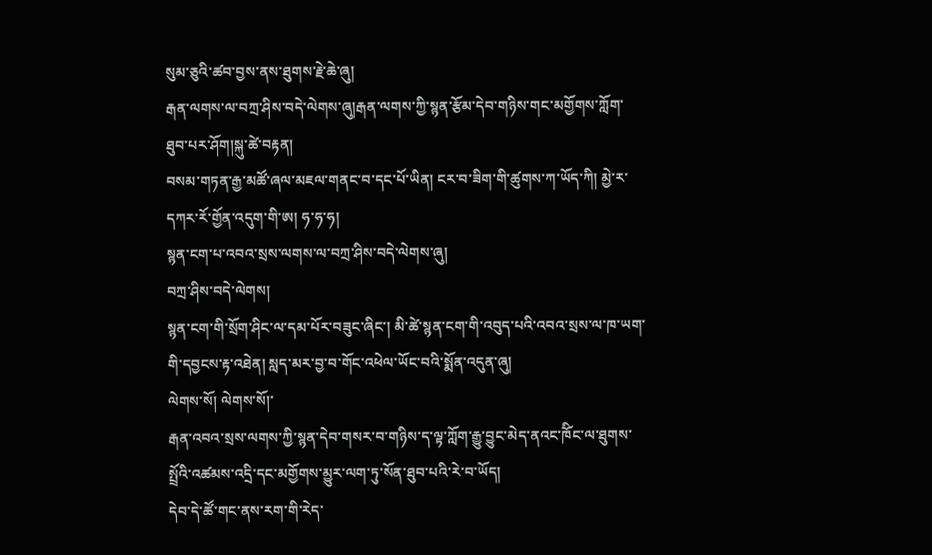སུམ་ཅུའི་ཚབ་བྱས་ནས་ཐུགས་རྗེ་ཆེ་ཞུ།
རྒན་ལགས་ལ་བཀྲ་ཤིས་བདེ་ལེགས་ཞུ།རྒན་ལགས་ཀྱི་སྙན་རྩོམ་དེབ་གཉིས་གང་མགྱོགས་ཀློག་ཐུབ་པར་ཤོག།སྐུ་ཚེ་བརྟན།
བསམ་གཏན་རྒྱ་མཚོ་ཞལ་མཇལ་གནང་བ་དང་པོ་ཡིན། ངར་བ་ཟིག་གི་ཚུགས་ཀ་ཡོད་ཀི། མྱེ་ར་དཀར་རོ་གྱོན་འདུག་གི་ཨ། ཧ་ཧ་ཧ།
སྙན་ངག་པ་འབའ་སྲས་ལགས་ལ་བཀྲ་ཤིས་བདེ་ལེགས་ཞུ།
བཀྲ་ཤིས་བདེ་ལེགས།
སྙན་ངག་གི་སྲོག་ཤིང་ལ་དམ་པོར་བཟུང་ཞིང་། མི་ཚེ་སྙན་ངག་གི་འབུད་པའི་འབའ་སྲས་ལ་ཁ་ཡག་གི་དབྱངས་རྟ་འཐེན། སླད་མར་བྱ་བ་གོང་འཕེལ་ཡོང་བའི་སྨོན་འདུན་ཞུ།
ལེགས་སོ། ལེགས་སོ།་
རྒན་འབའ་སྲས་ལགས་ཀྱི་སྙན་དེབ་གསར་བ་གཉིས་ད་ལྟ་ཀློག་རྒྱུ་བྱུང་མེད་ནའང་ཁོིང་ལ་ཐུགས་སྤྲོའི་འཚམས་འདྲི་དང་མགྱོགས་མྱུར་ལག་ཏུ་སོན་ཐུབ་པའི་རེ་བ་ཡོད།
དེབ་དེ་ཚོ་གང་ནས་རག་གི་རེད་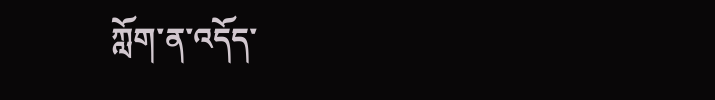ཀློག་ན་འདོད་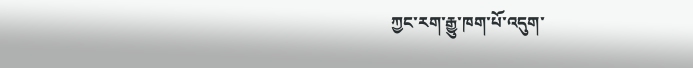ཀྱང་རག་རྒྱུ་ཁག་པོ་འདུག་